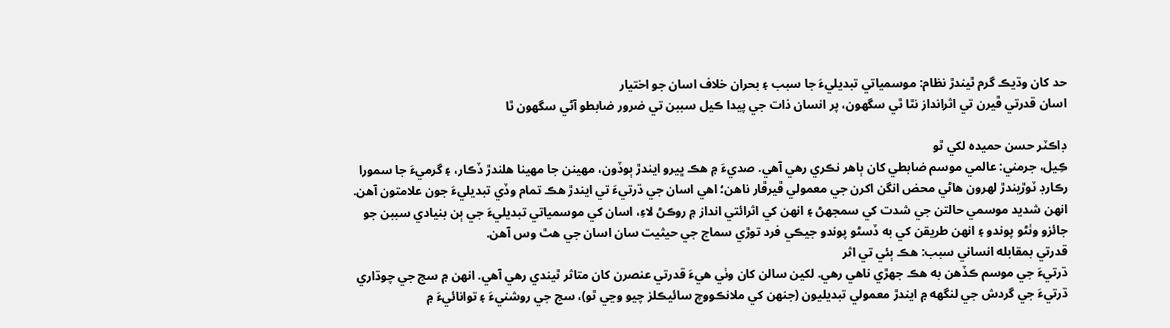حد کان وڌيڪ گرم ٿيندڙ نظام: موسمياتي تبديليءَ جا سبب ۽ بحران خلاف اسان جو اختيار
اسان قدرتي ڦيرن تي اثرانداز نٿا ٿي سگهون، پر انسان ذات جي پيدا ڪيل سببن تي ضرور ضابطو آڻي سگهون ٿا

ڊاڪٽر حسن حميده لکي ٿو
ڪِيل، جرمني: عالمي موسم ضابطي کان ٻاهر نڪري رهي آهي. صديءَ ۾ هڪ ڀيرو ايندڙ ٻوڏون، مهينن جا مهينا هلندڙ ڏڪار، ۽ گرميءَ جا سمورا رڪارڊ ٽوڙيندڙ لهرون هاڻي محض انگن اکرن جي معمولي ڦيرڦار ناهن؛ اهي اسان جي ڌرتيءَ تي ايندڙ هڪ تمام وڏي تبديليءَ جون علامتون آهن.
انهن شديد موسمي حالتن جي شدت کي سمجهڻ ۽ انهن کي اثرائتي انداز ۾ روڪڻ لاءِ، اسان کي موسمياتي تبديليءَ جي ٻن بنيادي سببن جو جائزو وٺڻو پوندو ۽ انهن طريقن کي به ڏسڻو پوندو جيڪي فرد توڙي سماج جي حيثيت سان اسان جي هٿ وس آهن.
قدرتي بمقابله انساني سبب: هڪ ٻئي تي اثر
ڌرتيءَ جي موسم ڪڏهن به هڪ جهڙي ناهي رهي. لکين سالن کان وٺي هيءَ قدرتي عنصرن کان متاثر ٿيندي رهي آهي. انهن ۾ سج جي چوڌاري ڌرتيءَ جي گردش جي لنگهه ۾ ايندڙ معمولي تبديليون (جنهن کي ملانڪووچ سائيڪلز چيو وڃي ٿو)، سج جي روشنيءَ ۽ توانائيءَ ۾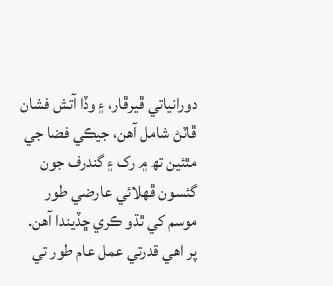دورانياتي ڦيرڦار، ۽ وڏا آتش فشان ڦاٽڻ شامل آهن، جيڪي فضا جي مٿئين تھ ۾ رک ۽ گندرف جون گئسون ڦهلائي عارضي طور موسم کي ٿڌو ڪري ڇڏيندا آهن. پر اهي قدرتي عمل عام طور تي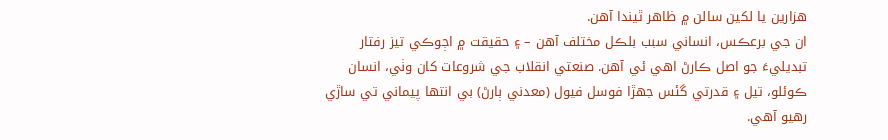هزارين يا لکين سالن ۾ ظاهر ٿيندا آهن.
ان جي برعڪس، انساني سبب بلڪل مختلف آهن – ۽ حقيقت ۾ اڄوڪي تيز رفتار تبديليءَ جو اصل ڪارڻ اهي ئي آهن. صنعتي انقلاب جي شروعات کان وٺي، انسان ڪوئلو، تيل ۽ قدرتي گئس جهڙا فوسل فيول (معدني ٻارڻ) بي انتها پيماني تي ساڙي رهيو آهي.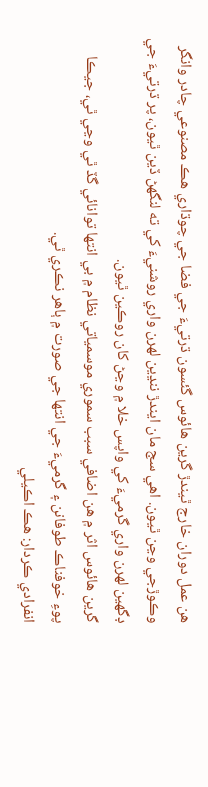هن عمل دوران خارج ٿيندڙ گرين هائوس گئسون ڌرتيءَ جي فضا جي چوڌاري هڪ مصنوعي چادر وانگر وڪوڙجي وڃن ٿيون. اهي سج مان ايندڙ ننڍين لهرن واري روشنيءَ کي ته لنگهڻ ڏين ٿيون، پر ڌرتيءَ جي ڊگهين لهرن واري گرميءَ کي واپس خلا ۾ وڃڻ کان روڪين ٿيون.
گرين هائوس اثر ۾ هن اضافي سبب سموري موسمياتي نظام ۾ بي انتها توانائي گڏ ٿي وڃي ٿي، جيڪا پوءِ خوفناڪ طوفانن ۽ گرميءَ جي انتها جي صورت ۾ ٻاهر نڪري ٿي.
انفرادي ڪردار: هڪ اڪيلي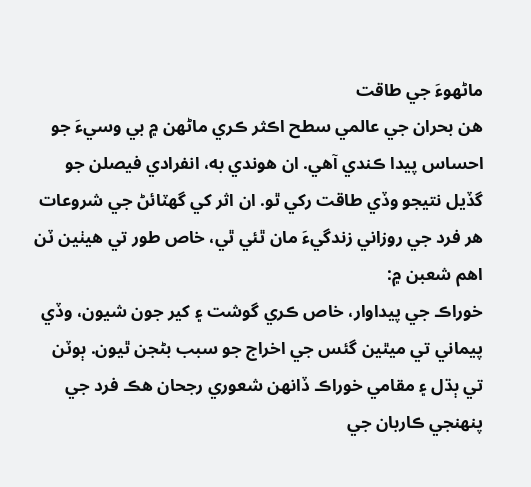ماڻهوءَ جي طاقت
هن بحران جي عالمي سطح اڪثر ڪري ماڻهن ۾ بي وسيءَ جو احساس پيدا ڪندي آهي. ان هوندي به، انفرادي فيصلن جو گڏيل نتيجو وڏي طاقت رکي ٿو. ان اثر کي گهٽائڻ جي شروعات هر فرد جي روزاني زندگيءَ مان ٿئي ٿي، خاص طور تي ھيٺين ٽن اهم شعبن ۾:
خوراڪ جي پيداوار، خاص ڪري گوشت ۽ کير جون شيون، وڏي پيماني تي ميٿين گئس جي اخراج جو سبب بڻجن ٿيون. ٻوٽن تي ٻڌل ۽ مقامي خوراڪ ڏانهن شعوري رجحان هڪ فرد جي پنهنجي ڪاربان جي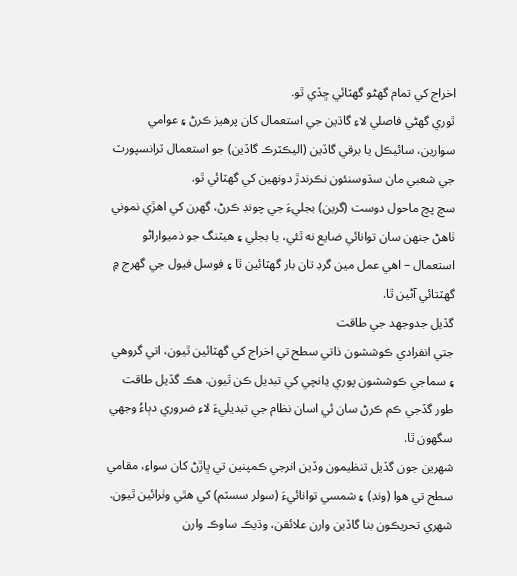اخراج کي تمام گهڻو گهٽائي ڇڏي ٿو.
ٿوري گھڻي فاصلي لاءِ گاڌين جي استعمال کان پرهيز ڪرڻ ۽ عوامي سوارين، سائيڪل يا برقي گاڏين (اليڪٽرڪ گاڏين) جو استعمال ٽرانسپورٽ جي شعبي مان سڌوسنئون نڪرندڙ دونهين کي گهٽائي ٿو.
سچ پچ ماحول دوست (گرين) بجليءَ جي چونڊ ڪرڻ، گهرن کي اهڙي نموني ٺاهڻ جنهن سان توانائي ضايع نه ٿئي، يا بجلي ۽ هيٽنگ جو ذميواراڻو استعمال – اهي عمل مين گرڊ تان بار گهٽائين ٿا ۽ فوسل فيول جي گهرج ۾ گهٽتائي آڻين ٿا.
گڏيل جدوجهد جي طاقت
جتي انفرادي ڪوششون ذاتي سطح تي اخراج کي گهٽائين ٿيون، اتي گروهي ۽ سماجي ڪوششون پوري ڍانچي کي تبديل ڪن ٿيون. هڪ گڏيل طاقت طور گڏجي ڪم ڪرڻ سان ئي اسان نظام جي تبديليءَ لاءِ ضروري دٻاءُ وجهي سگهون ٿا.
شهرين جون گڏيل تنظيمون وڏين انرجي ڪمپنين تي ڀاڙڻ کان سواءِ، مقامي سطح تي ھوا (ونڊ) ۽ شمسي توانائيءَ (سولر سسٽم) کي هٿي وٺرائين ٿيون. شهري تحريڪون بنا گاڏين وارن علائقن، وڌيڪ ساوڪ وارن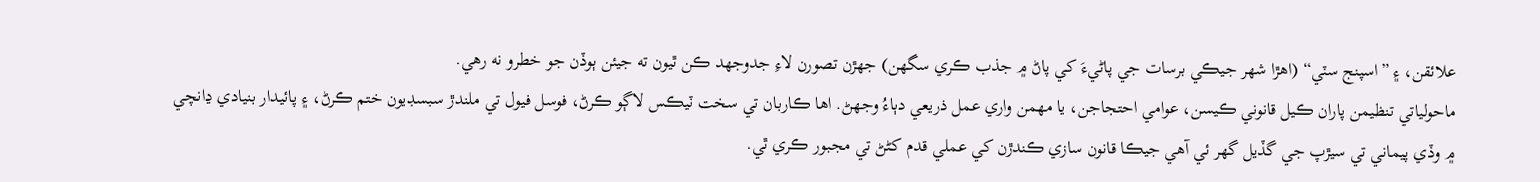علائقن، ۽ ”اسپنج سٽي“ (اهڙا شهر جيڪي برسات جي پاڻيءَ کي پاڻ ۾ جذب ڪري سگهن) جهڙن تصورن لاءِ جدوجهد ڪن ٿيون ته جيئن ٻوڏن جو خطرو نه رهي.
ماحولياتي تنظيمن پاران ڪيل قانوني ڪيسن، عوامي احتجاجن، يا مھمن واري عمل ذريعي دٻاءُ وجهڻ. اها ڪاربان تي سخت ٽيڪس لاڳو ڪرڻ، فوسل فيول تي ملندڙ سبسڊيون ختم ڪرڻ، ۽ پائيدار بنيادي ڍانچي ۾ وڏي پيماني تي سيڙپ جي گڏيل گهر ئي آهي جيڪا قانون سازي ڪندڙن کي عملي قدم کڻڻ تي مجبور ڪري ٿي.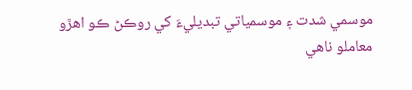موسمي شدت ۽ موسمياتي تبديليءَ کي روڪڻ ڪو اهڙو معاملو ناهي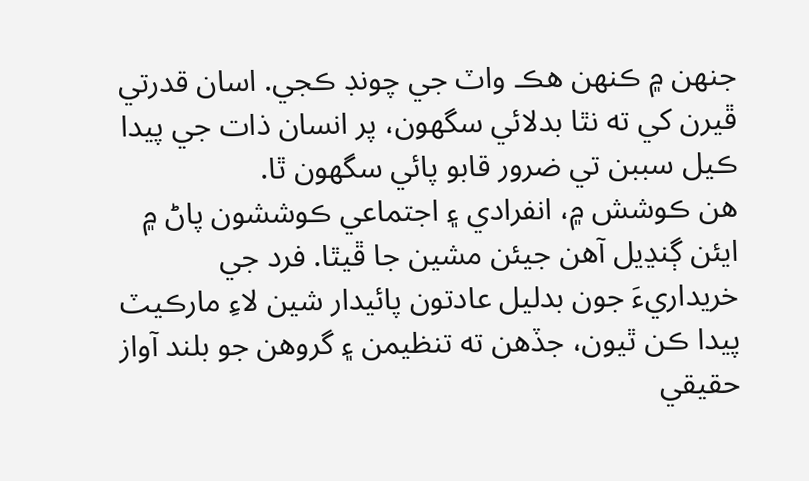جنهن ۾ ڪنهن هڪ واٽ جي چونڊ ڪجي. اسان قدرتي ڦيرن کي ته نٿا بدلائي سگهون، پر انسان ذات جي پيدا ڪيل سببن تي ضرور قابو پائي سگهون ٿا.
هن ڪوشش ۾، انفرادي ۽ اجتماعي ڪوششون پاڻ ۾ ايئن ڳنڍيل آهن جيئن مشين جا ڦيٿا. فرد جي خريداريءَ جون بدليل عادتون پائيدار شين لاءِ مارڪيٽ پيدا ڪن ٿيون، جڏهن ته تنظيمن ۽ گروهن جو بلند آواز حقيقي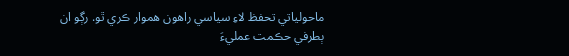ماحولياتي تحفظ لاءِ سياسي راهون هموار ڪري ٿو. رڳو ان ٻطرفي حڪمت عمليءَ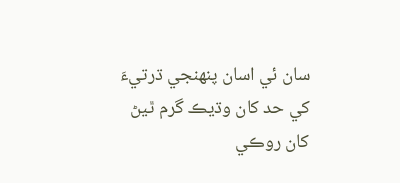سان ئي اسان پنهنجي ڌرتيءَ کي حد کان وڌيڪ گرم ٿيڻ کان روڪي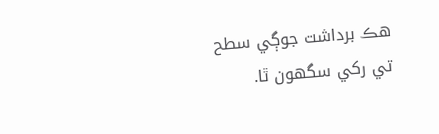هڪ برداشت جوڳي سطح تي رکي سگهون ٿا.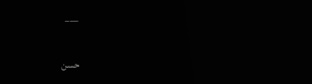___

حسن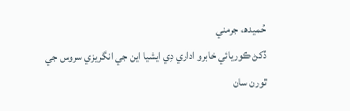حُميدھ، جرمني
ڏکڻ ڪوريائي خابرو اداري دِي ايشيا اين جي انگريزي سروس جي ٿورن سان